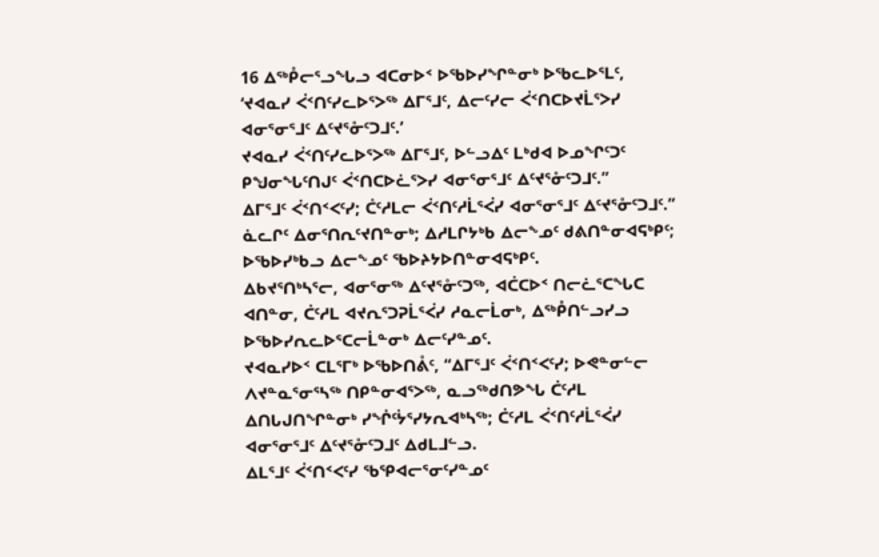16 ᐃᖅᑬᓕᕐᓗᖓᓗ ᐊᑕᓂᐅᑉ ᐅᖃᐅᓯᖏᓐᓂᒃ ᐅᖃᓚᐅᕐᒪᑦ, ‘ᔪᐊᓇᓯ ᐹᑉᑎᑦᓯᓚᐅᕐᐳᖅ ᐃᒥᕐᒧᑦ, ᐃᓕᑦᓯᓕ ᐹᑉᑎᑕᐅᔪᒫᕐᐳᓯ ᐊᓂᕐᓂᕐᒧᑦ ᐃᑦᔪᕐᓁᑦᑐᒧᑦ.’
ᔪᐊᓇᓯ ᐹᑉᑎᑦᓯᓚᐅᕐᐳᖅ ᐃᒥᕐᒧᑦ, ᐅᓪᓗᐃᑦ ᒪᒃᑯᐊ ᐅᓄᖏᑦᑐᑦ ᑭᖑᓂᖓᑦᑎᒍᑦ ᐹᑉᑎᑕᐅᓛᕐᐳᓯ ᐊᓂᕐᓂᕐᒧᑦ ᐃᑦᔪᕐᓁᑦᑐᒧᑦ.”
ᐃᒥᕐᒧᑦ ᐹᑉᑎᑉᐸᑦᓯ; ᑖᑦᓱᒪᓕ ᐹᑉᑎᑦᓱᒫᕐᐹᓯ ᐊᓂᕐᓂᕐᒧᑦ ᐃᑦᔪᕐᓁᑦᑐᒧᑦ.”
ᓈᓚᒋᑦ ᐃᓂᕐᑎᕆᑦᔪᑎᓐᓂᒃ; ᐃᓱᒪᒋᔭᒃᑲ ᐃᓕᖕᓄᑦ ᑯᕕᑎᓐᓂᐊᕋᒃᑭᑦ; ᐅᖃᐅᓯᒃᑲᓗ ᐃᓕᖕᓄᑦ ᖃᐅᔨᔭᐅᑎᓐᓂᐊᕋᒃᑭᑦ.
ᐃᑲᔪᕐᑎᒃᓴᕐᓕ, ᐊᓂᕐᓂᖅ ᐃᑦᔪᕐᓁᑦᑐᖅ, ᐊᑖᑕᐅᑉ ᑎᓕᓛᕐᑕᖓᑕ ᐊᑎᓐᓂ, ᑖᑦᓱᒪ ᐊᔪᕆᕐᑐᕈᒫᕐᐹᓯ ᓱᓇᓕᒫᓂᒃ, ᐃᖅᑬᑎᓪᓗᓯᓗ ᐅᖃᐅᓯᕆᓚᐅᕐᑕᓕᒫᓐᓂᒃ ᐃᓕᑦᓯᓐᓄᑦ.
ᔪᐊᓇᓯᐅᑉ ᑕᒪᕐᒥᒃ ᐅᖃᐅᑎᕔᑦ, “ᐃᒥᕐᒧᑦ ᐹᑉᑎᑉᐸᑦᓯ; ᐅᕙᓐᓂᓪᓕ ᐱᔪᓐᓇᕐᓂᕐᓴᖅ ᑎᑭᓐᓂᐊᕐᐳᖅ, ᓇᓗᖅᑯᑎᕗᖓ ᑖᑦᓱᒪ ᐃᑎᒐᒍᑎᖏᓐᓂᒃ ᓯᖐᑦᔮᕐᓯᔭᕆᐊᒃᓴᖅ; ᑖᑦᓱᒪ ᐹᑉᑎᑦᓱᒫᕐᐹᓯ ᐊᓂᕐᓂᕐᒧᑦ ᐃᑦᔪᕐᓁᑦᑐᒧᑦ ᐃᑯᒪᒧᓪᓗ.
ᐃᒪᕐᒧᑦ ᐹᑉᑎᑉᐸᑦᓯ ᖃᕿᐊᓕᕐᓂᑦᓯᓐᓄᑦ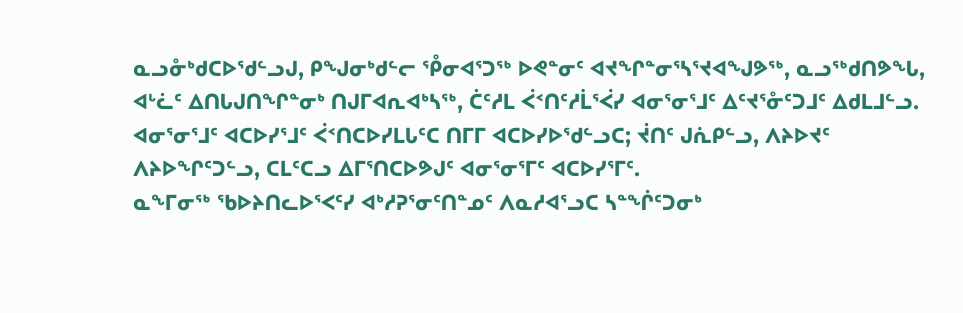ᓇᓗᓁᒃᑯᑕᐅᖁᓪᓗᒍ, ᑭᖑᓂᒃᑯᓪᓕ ᕾᓂᐊᕐᑐᖅ ᐅᕙᓐᓂᑦ ᐊᔪᖏᓐᓂᕐᓴᕐᔪᐊᖑᕗᖅ, ᓇᓗᖅᑯᑎᕗᖓ, ᐊᒡᓛᑦ ᐃᑎᒐᒍᑎᖏᓐᓂᒃ ᑎᒍᒥᐊᕆᐊᒃᓴᖅ, ᑖᑦᓱᒪ ᐹᑉᑎᑦᓱᒫᕐᐹᓯ ᐊᓂᕐᓂᕐᒧᑦ ᐃᑦᔪᕐᓁᑦᑐᒧᑦ ᐃᑯᒪᒧᓪᓗ.
ᐊᓂᕐᓂᕐᒧᑦ ᐊᑕᐅᓯᕐᒧᑦ ᐹᑉᑎᑕᐅᓯᒪᒐᑦᑕ ᑎᒥᒥ ᐊᑕᐅᓯᐅᖁᓪᓗᑕ; ᔫᑎᑦ ᒍᕇᑭᓪᓗ, ᐱᔨᐅᔪᑦ ᐱᔨᐅᖏᑦᑐᓪᓗ, ᑕᒪᑦᑕᓗ ᐃᒥᕐᑎᑕᐅᕗᒍᑦ ᐊᓂᕐᓂᕐᒥᑦ ᐊᑕᐅᓯᕐᒥᑦ.
ᓇᖕᒥᓂᖅ ᖃᐅᔨᑎᓚᐅᕐᐸᑦᓯ ᐊᒃᓱᕈᕐᓂᑦᑎᓐᓄᑦ ᐱᓇᓱᐊᕐᓗᑕ ᓴᓐᖐᑦᑐᓂᒃ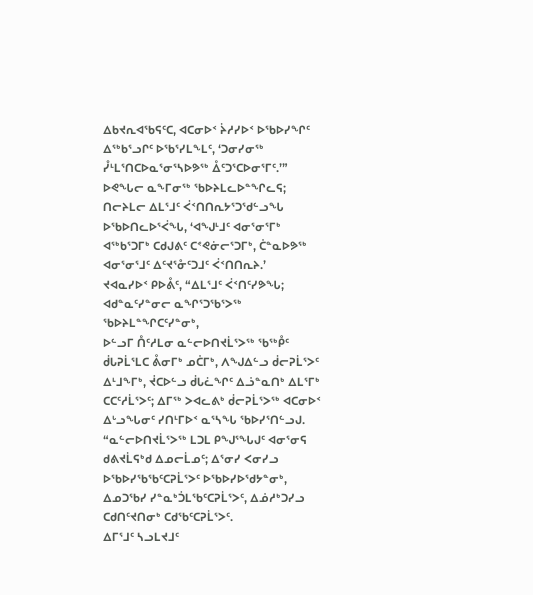ᐃᑲᔪᕆᐊᖃᕋᑦᑕ, ᐊᑕᓂᐅᑉ ᔩᓱᓯᐅᑉ ᐅᖃᐅᓯᖏᑦ ᐃᖅᑲᕐᓗᒋᑦ ᐅᖃᕐᓯᒪᖕᒪᑦ, ‘ᑐᓂᓯᓂᖅ ᓮᒻᒪᕐᑎᑕᐅᓇᕐᓂᕐᓴᐅᕗᖅ ᐂᑦᑐᕐᑕᐅᓂᕐᒥᑦ.’”
ᐅᕙᖓᓕ ᓇᖕᒥᓂᖅ ᖃᐅᔨᒪᓚᐅᓐᖏᓚᕋ; ᑎᓕᔨᒪᓕ ᐃᒪᕐᒧᑦ ᐹᑉᑎᑎᕆᔭᕐᑐᖁᓪᓗᖓ ᐅᖃᐅᑎᓚᐅᕐᐹᖓ, ‘ᐊᖑᒻᒧᑦ ᐊᓂᕐᓂᕐᒥᒃ ᐊᖅᑲᕐᑐᒥᒃ ᑕᑯᒍᕕᑦ ᑕᕝᕙᓃᓕᕐᑐᒥᒃ, ᑖᓐᓇᐅᕗᖅ ᐊᓂᕐᓂᕐᒧᑦ ᐃᑦᔪᕐᓁᑦᑐᒧᑦ ᐹᑉᑎᑎᕆᔨ.’
ᔪᐊᓇᓯᐅᑉ ᑭᐅᕔᑦ, “ᐃᒪᕐᒧᑦ ᐹᑉᑎᑦᓯᕗᖓ; ᐊᑯᓐᓇᑦᓯᓐᓂᓕ ᓇᖏᕐᑐᖃᕐᐳᖅ ᖃᐅᔨᒪᓐᖏᑕᑦᓯᓐᓂᒃ,
ᐅᓪᓗᒥ ᑍᑦᓱᒪᓂ ᓇᓪᓕᐅᑎᔪᒫᕐᐳᖅ ᖃᖅᑬᑦ ᑰᒐᕈᒫᕐᒪᑕ ᕔᓂᒥᒃ ᓄᑖᒥᒃ, ᐱᖑᐃᓪᓗ ᑰᓕᕈᒫᕐᐳᑦ ᐃᒻᒧᖕᒥᒃ, ᔫᑕᐅᓪᓗ ᑰᒐᓛᖏᑦ ᐃᓘᓐᓇᑎᒃ ᐃᒪᕐᒥᒃ ᑕᑕᑦᓱᒫᕐᐳᑦ; ᐃᒥᖅ ᐳᐊᓚᕕᒃ ᑰᓕᕈᒫᕐᐳᖅ ᐊᑕᓂᐅᑉ ᐃᒡᓗᖓᓂᑦ ᓯᑎᒻᒥᐅᑉ ᓇᕐᓴᖓ ᖃᐅᓯᕐᑎᓪᓗᒍ.
“ᓇᓪᓕᐅᑎᔪᒫᕐᐳᖅ ᒪᑐᒪ ᑭᖑᕐᖓᒍᑦ ᐊᓂᕐᓂᕋ ᑯᕕᔪᒫᕋᒃᑯ ᐃᓄᓕᒫᓄᑦ; ᐃᕐᓂᓯ ᐸᓂᓯᓗ ᐅᖃᐅᓯᖃᖃᑦᑕᕈᒫᕐᐳᑦ ᐅᖃᐅᓯᐅᖁᔭᓐᓂᒃ, ᐃᓄᑐᖃᓯ ᓯᓐᓇᒃᑑᒪᖃᑦᑕᕈᒫᕐᐳᑦ, ᐃᓅᓱᒃᑐᓯᓗ ᑕᑯᑎᑦᔪᑎᓂᒃ ᑕᑯᖃᑦᑕᕈᒫᕐᐳᑦ.
ᐃᒥᕐᒧᑦ ᓴᓗᒪᔪᒧᑦ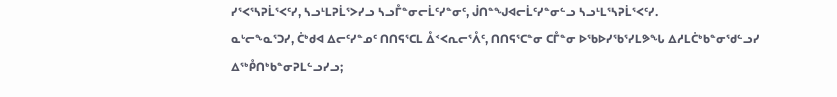ᓯᕐᐸᕐᓴᕈᒫᕐᐸᑦᓯ, ᓴᓗᒻᒪᕈᒫᕐᐳᓯᓗ ᓴᓗᒤᓐᓂᓕᒫᑦᓯᓐᓂᑦ, ᒎᑎᓐᖑᐊᓕᒫᑦᓯᓐᓂᓪᓗ ᓴᓗᒻᒪᕐᓴᕈᒫᕐᐸᑦᓯ.
ᓇᒡᓕᖕᓇᕐᑐᓯ, ᑖᒃᑯᐊ ᐃᓕᑦᓯᓐᓄᑦ ᑎᑎᕋᕐᑕᒪ ᐂᑉᐸᕆᓕᕐᐰᑦ, ᑎᑎᕋᕐᑕᓐᓂ ᑕᒤᓐᓂ ᐅᖃᐅᓯᖃᕐᓯᒪᕗᖓ ᐃᓱᒪᑖᒃᑲᓐᓂᖁᓪᓗᓯ ᐃᖅᑬᑎᒃᑲᓐᓂᕈᒪᓪᓗᓯᓗ;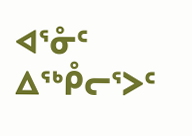ᐊᕐᓁᑦ ᐃᖅᑬᓕᕐᐳᑦ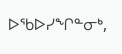ᐅᖃᐅᓯᖏᓐᓂᒃ,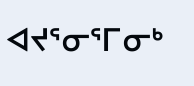ᐊᔪᕐᓂᕐᒥᓂᒃ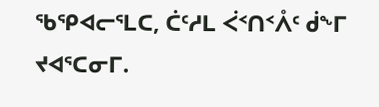ᖃᕿᐊᓕᕐᒪᑕ, ᑖᑦᓱᒪ ᐹᑉᑎᑉᐰᑦ ᑰᖕᒥ ᔪᐊᕐᑕᓂᒥ.